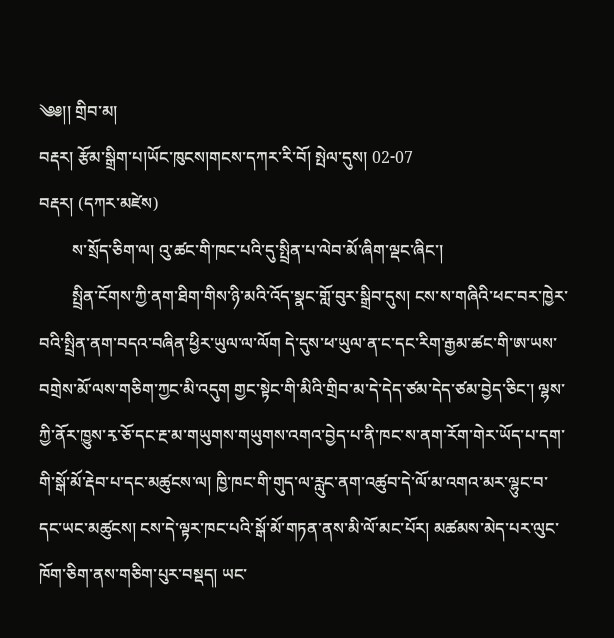༄༅།། གྲིབ་མ།
བརྡར། རྩོམ་སྒྲིག་པ།ཡོང་ཁུངས།གངས་དཀར་རི་བོ། སྤེལ་དུས། 02-07
བརྡར། (དཀར་མཛེས)
        ས་སྲོད་ཅིག་ལ། འུ་ཚང་གི་ཁང་པའི་དུ་སྤྲིན་པ་ལེབ་མོ་ཞིག་ལྡང་ཞིང་།
        སྤྲིན་ངོགས་ཀྱི་ནག་ཐིག་གིས་ཉི་མའི་འོད་སྣང་གློ་བུར་སྒྲིབ་དུས། ངས་ས་གཞིའི་ཕང་བར་ཁྱེར་བའི་སྤྲིན་ནག་བདའ་བཞིན་ཕྱིར་ཡུལ་ལ་ལོག དེ་དུས་ཕ་ཡུལ་ན་ང་དང་རིག་རྒྱམ་ཚང་གི་ཨ་ཡས་བགྲེས་མོ་ལས་གཅིག་ཀྱང་མི་འདུག གྱང་སྟེང་གི་མིའི་གྲིབ་མ་དེ་དེད་ཙམ་དེད་ཙམ་བྱེད་ཅིང་། ལྷས་ཀྱི་ནོར་ཁྱུས་རྭ་ཅོ་དང་རྔ་མ་གཡུགས་གཡུགས་འགའ་བྱེད་པ་ནི་ཁང་ས་ནག་རོག་གེར་ཡོད་པ་དག་གི་སྒོ་མོ་རྡེབ་པ་དང་མཚུངས་ལ། ཁྱི་ཁང་གི་གུད་ལ་རླུང་ནག་འཚུབ་དེ་ལོ་མ་འགའ་མར་ལྷུང་བ་དང་ཡང་མཚུངས། ངས་དེ་ལྟར་ཁང་པའི་སྒོ་མོ་གཏན་ནས་མི་ལོ་མང་པོར། མཚམས་མེད་པར་ལུང་ཁོག་ཅིག་ནས་གཅིག་པུར་བསྡད། ཡང་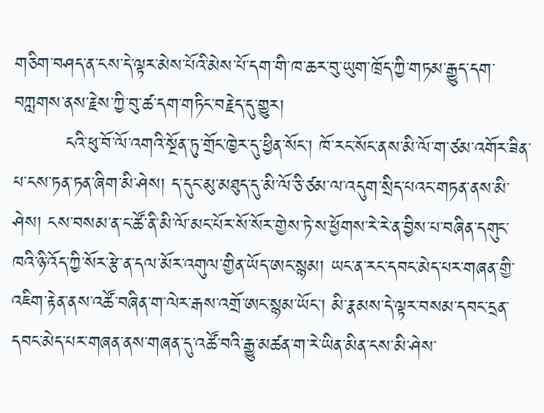གཅིག་བཤད་ན་ངས་དེ་ལྟར་མེས་པོའི་མེས་པོ་དག་གི་ཁ་ཆར་བུ་ཡུག་ཁྲོད་ཀྱི་གཏམ་རྒྱུད་དག་བཀླགས་ནས་རྗེས་ཀྱི་བུ་ཚ་དག་གཏིང་བརྗེད་དུ་གྱུར།
        ངའི་ཕུ་བོ་ལོ་འགའི་སྔོན་ཏུ་གྲོང་ཁྱེར་དུ་ཕྱིན་སོང་། ཁོ་རང་སོང་ནས་མི་ལོ་ག་ཙམ་འགོར་ཟིན་པ་ངས་ཏན་ཏན་ཞིག་མི་ཤེས། ད་དུང་མུ་མཐུད་དུ་མི་ལོ་ཅི་ཙམ་ལ་འདུག་སྲིད་པའང་གཏན་ནས་མི་ཤེས། ངས་བསམ་ན་ང་ཚོ་ནི་མི་ལོ་མང་པོར་སོ་སོར་གྱེས་ཏེ་ས་ཕྱོགས་རེ་རེ་ན་བྱིས་པ་བཞིན་དགུང་ཁའི་ཉི་འོད་ཀྱི་སོར་རྩེ་ན་དལ་མོར་འགུལ་གྱིན་ཡོད་ཨང་སྙམ། ཡང་ན་རང་དབང་མེད་པར་གཞན་གྱི་འཇིག་རྟེན་ནས་འཚོ་བཞིན་ག་ལེར་རྒས་འགྲོ་ཨང་སྙམ་ཡོང་། མི་རྣམས་དེ་ལྟར་བསམ་དབང་དྲན་དབང་མེད་པར་གཞན་ནས་གཞན་དུ་འཚོ་བའི་རྒྱུ་མཚན་ག་རེ་ཡིན་མིན་ངས་མི་ཤེས་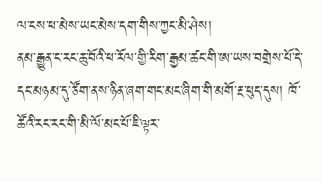ལ་ངས་ཕ་མེས་ཡང་མེས་དག་གིས་ཀྱང་མི་ཤེས།
ནམ་རྒྱུན་ང་རང་ཆུ་བོའི་ཕ་རོལ་གྱི་རིག་རྒྱམ་ཚང་གི་ཨ་ཡས་བགྲེས་པོ་དེ་དང་མཉམ་དུ་ཙོག་ནས་ཉིན་ཞག་གང་མང་ཞིག་གི་མགོ་རྔ་ཕུད་དུས། ཁོ་ཚོའི་རང་རང་གི་མི་ལོ་མང་པོ་ཇི་ལྟར་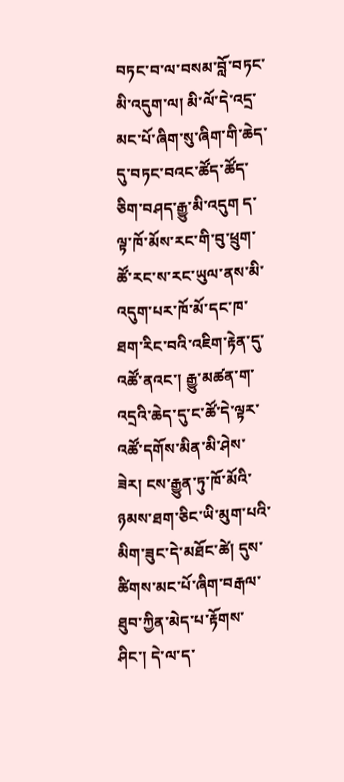བཏང་བ་ལ་བསམ་བློ་བཏང་མི་འདུག་ལ། མི་ལོ་དེ་འདྲ་མང་པོ་ཞིག་སུ་ཞིག་གི་ཆེད་དུ་བཏང་བའང་ཚོད་ཚོད་ཅིག་བཤད་རྒྱུ་མི་འདུག ད་ལྟ་ཁོ་མོས་རང་གི་བུ་ཕྲུག་ཚོ་རང་ས་རང་ཡུལ་ནས་མི་འདུག་པར་ཁོ་མོ་དང་ཁ་ཐག་རིང་བའི་འཇིག་རྟེན་དུ་འཚོ་ནའང་། རྒྱུ་མཚན་ག་འདྲའི་ཆེད་དུ་ང་ཚོ་དེ་ལྟར་འཚོ་དགོས་མིན་མི་ཤེས་ཟེར། ངས་རྒྱུན་ཏུ་ཁོ་མོའི་ཉམས་ཐག་ཅིང་ཡི་མུག་པའི་མིག་ཟུང་དེ་མཐོང་ཚེ། དུས་ཚིགས་མང་པོ་ཞིག་བརྒལ་ཐུབ་ཀྱིན་མེད་པ་རྟོགས་ཤིང་། དེ་ལ་ད་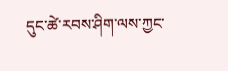དུང་ཚེ་རབས་ཤིག་ལས་ཀྱང་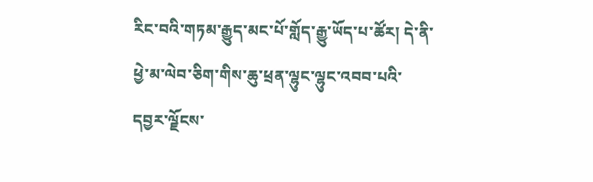རིང་བའི་གཏམ་རྒྱུད་མང་པོ་གློད་རྒྱུ་ཡོད་པ་ཚོར། དེ་ནི་ཕྱེ་མ་ལེབ་ཅིག་གིས་ཆུ་ཕྲན་ལྷུང་ལྷུང་འབབ་པའི་དབྱར་ལྗོངས་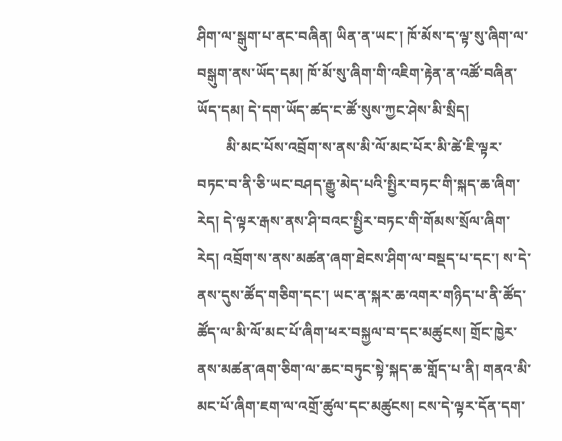ཤིག་ལ་སྒུག་པ་ནང་བཞིན། ཡིན་ན་ཡང་། ཁོ་མོས་ད་ལྟ་སུ་ཞིག་ལ་བསྒུག་ནས་ཡོད་དམ། ཁོ་མོ་སུ་ཞིག་གི་འཇིག་རྟེན་ན་འཚོ་བཞིན་ཡོད་དམ། དེ་དག་ཡོད་ཚད་ང་ཚོ་སུས་ཀྱང་ཤེས་མི་སྲིད།
        མི་མང་པོས་འབྲོག་ས་ནས་མི་ལོ་མང་པོར་མི་ཚེ་ཇི་ལྟར་བཏང་བ་ནི་ཅི་ཡང་བཤད་རྒྱུ་མེད་པའི་སྤྱིར་བཏང་གི་སྐད་ཆ་ཞིག་རེད། དེ་ལྟར་རྒས་ནས་ཤི་བའང་སྤྱིར་བཏང་གི་གོམས་སྲོལ་ཞིག་རེད། འབྲོག་ས་ནས་མཚན་ཞག་ཐེངས་ཤིག་ལ་བསྡད་པ་དང་། ས་དེ་ནས་དུས་ཚོད་གཅིག་དང་། ཡང་ན་སྐར་ཆ་འགར་གཉིད་པ་ནི་ཚོད་ཚོད་ལ་མི་ལོ་མང་པོ་ཞིག་ཕར་བསྐྱལ་བ་དང་མཚུངས། གྲོང་ཁྱེར་ནས་མཚན་ཞག་ཅིག་ལ་ཆང་བཏུང་སྟེ་སྐད་ཆ་གློད་པ་ནི། གནའ་མི་མང་པོ་ཞིག་ཇག་ལ་འགྲོ་ཚུལ་དང་མཚུངས། ངས་དེ་ལྟར་དོན་དག་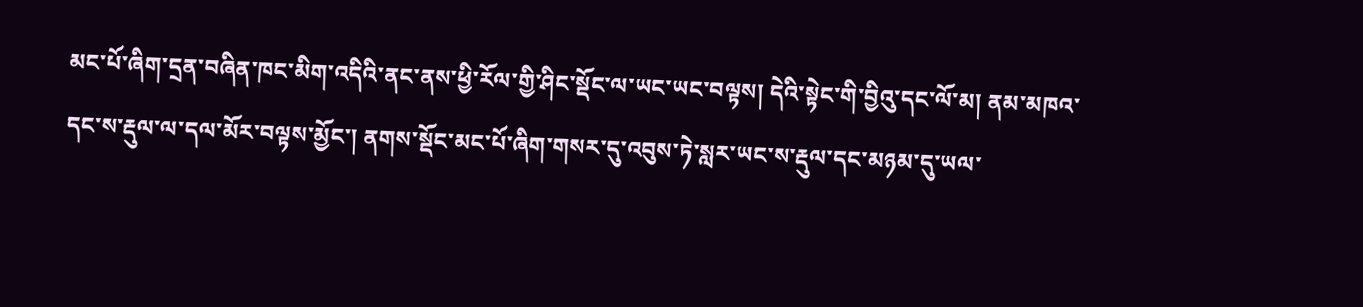མང་པོ་ཞིག་དྲན་བཞིན་ཁང་མིག་འདིའི་ནང་ནས་ཕྱི་རོལ་གྱི་ཤིང་སྡོང་ལ་ཡང་ཡང་བལྟས། དེའི་སྟེང་གི་བྱིའུ་དང་ལོ་མ། ནམ་མཁའ་དང་ས་རྡུལ་ལ་དལ་མོར་བལྟས་མྱོང་། ནགས་སྡོང་མང་པོ་ཞིག་གསར་དུ་འབུས་ཏེ་སླར་ཡང་ས་རྡུལ་དང་མཉམ་དུ་ཡལ་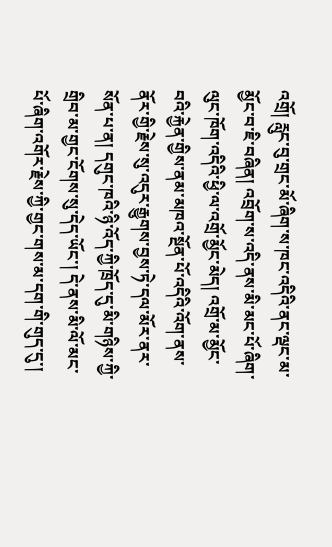འགྲོ། རླུང་བུ་གྲང་མོ་ཞིག་ས་ཁང་འདིའི་ནང་ལྡང་མ་མྱོང་བ་ཇི་བཞིན། འབྲོག་ས་འདི་ནས་མི་མང་པོ་ཞིག་ལུང་ཁོག་འདིའི་ཕྱི་ལ་འགྲོ་མྱོང་མེད། འགྲོ་མ་མྱོང་བའི་རྐྱེན་གྱིས་ནམ་མཁའ་སྔོན་པོ་འདིའི་འོག་ནས་ནོར་གྱི་རྗེས་སུ་འདུར་རྒྱུགས་བྱས་ཏེ་དལ་མོར་ནར་སོན་པ་ན། དགུང་ཁའི་ཉི་འོད་ཀྱི་ཁྲོད་དུ་མི་གཉིས་ཀྱི་གྲིབ་མ་གྱང་ངོགས་སུ་དེད་ཡོང་། དེ་ནས་མི་ལོ་མང་པོ་ཞིག་འགོར་རྗེས་ཀྱི་གྱང་གས་མ་དག་གི་གུད་དུ་།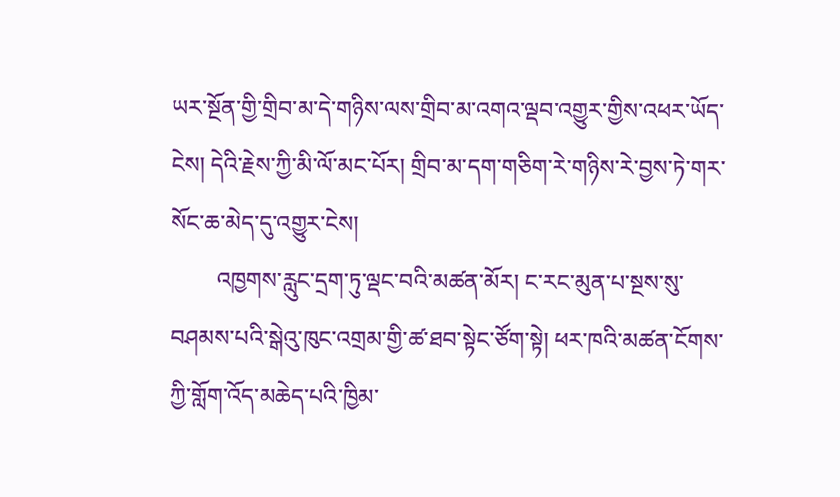ཡར་སྔོན་གྱི་གྲིབ་མ་དེ་གཉིས་ལས་གྲིབ་མ་འགའ་ལྡབ་འགྱུར་གྱིས་འཕར་ཡོད་ངེས། དེའི་རྗེས་ཀྱི་མི་ལོ་མང་པོར། གྲིབ་མ་དག་གཅིག་རེ་གཉིས་རེ་བྱས་ཏེ་གར་སོང་ཆ་མེད་དུ་འགྱུར་ངེས།
        འཁྱགས་རླུང་དྲག་ཏུ་ལྡང་བའི་མཚན་མོར། ང་རང་མུན་པ་སྔས་སུ་བཤམས་པའི་སྒེའུ་ཁུང་འགྲམ་གྱི་ཚ་ཐབ་སྟེང་ཙོག་སྟེ། ཕར་ཁའི་མཚན་ངོགས་ཀྱི་གློག་འོད་མཆེད་པའི་ཁྱིམ་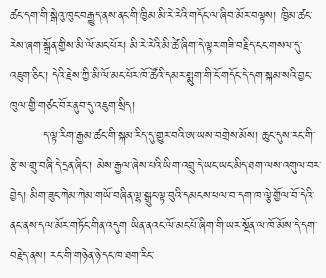ཚང་དག་གི་སྒེའུ་ཁུང་བརྒྱུད་ནས་ནང་གི་ཁྱིམ་མི་རེ་རེའི་གདོང་ལ་ཞིབ་མོར་བལྟས། ཁྱིམ་ཚང་རེས་ཞག་སྒྲོན་གྱིས་མི་ལོ་མང་པོར། མི་རེ་རེའི་མི་ཚེ་ཞིག་དེ་ལྟར་གཟི་བརྗིད་ངང་གསལ་དུ་འཇུག་ཅིང་། དེའི་རྗེས་ཀྱི་མི་ལོ་མང་པོར་ཁོ་ཚོའི་དམར་སྨུག་གི་ངོ་གདོང་དེ་དག་སྐམ་སའི་བྱང་ཁུལ་གྱི་གཙང་བོར་ནུབ་དུ་འཇུག་སྲིད།
        ད་ལྟ་རིག་རྒྱམ་ཚང་གི་སྐམ་རིད་དུ་གྱུར་བའི་ཨ་ཡས་བགྲེས་མོས། ཆུང་དུས་རང་གི་རྩེ་ས་གྲུ་བཞི་དེ་དྲན་ཞིང་། མེས་རྒྱལ་ཞེས་པའི་ཡིག་འབྲུ་དེ་ཡང་ཡང་མིད་ཐག་ལས་འགུལ་བར་བྱེད། མིག་ཟུང་ཀེམ་ཀེམ་གཡོ་བཞིན་ལྷ་སྒྲུང་ལྟ་བུའི་དམངས་ཕལ་བ་དག་ཁ་ལྕེ་གྱོལ་བོ་དེའི་ནང་ནས་དལ་མོར་གཏོང་གིན་འདུག ཡིན་ནའང་ལོ་མང་པོ་ཞིག་གི་ཡར་སྔོན་ལ་ཁོ་མོས་དེ་དག་བརྗེད་ནས། རང་གི་གཉེན་ཉེ་དང་ཁ་ཐག་རིང་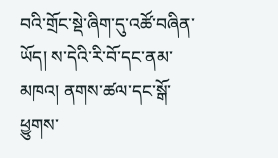བའི་གྲོང་སྡེ་ཞིག་དུ་འཚོ་བཞིན་ཡོད། ས་དེའི་རི་བོ་དང་ནམ་མཁའ། ནགས་ཚལ་དང་སྒོ་ཕྱུགས་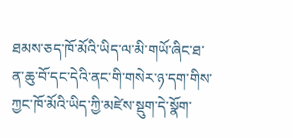ཐམས་ཅད་ཁོ་མོའི་ཡིད་ལ་མི་གཡོ་ཞིང་ཐ་ན་ཆུ་བོ་དང་དེའི་ནང་གི་གསེར་ཉ་དག་གིས་ཀྱང་ཁོ་མོའི་ཡིད་ཀྱི་མཛེས་སྡུག་དེ་སྣོག་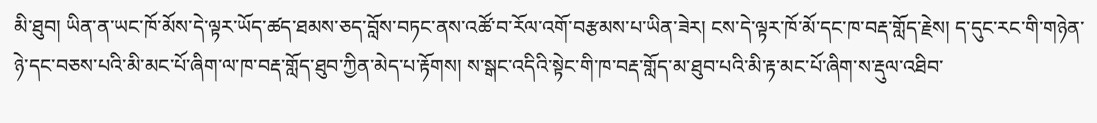མི་ཐུབ། ཡིན་ན་ཡང་ཁོ་མོས་དེ་ལྟར་ཡོད་ཚད་ཐམས་ཅད་བློས་བཏང་ནས་འཚོ་བ་རོལ་འགོ་བརྩམས་པ་ཡིན་ཟེར། ངས་དེ་ལྟར་ཁོ་མོ་དང་ཁ་བརྡ་གློད་རྗེས། ད་དུང་རང་གི་གཉེན་ཉེ་དང་བཅས་པའི་མི་མང་པོ་ཞིག་ལ་ཁ་བརྡ་གློད་ཐུབ་ཀྱིན་མེད་པ་རྟོགས། ས་སྒང་འདིའི་སྟེང་གི་ཁ་བརྡ་གློད་མ་ཐུབ་པའི་མི་རྟ་མང་པོ་ཞིག་ས་རྡུལ་འཐིབ་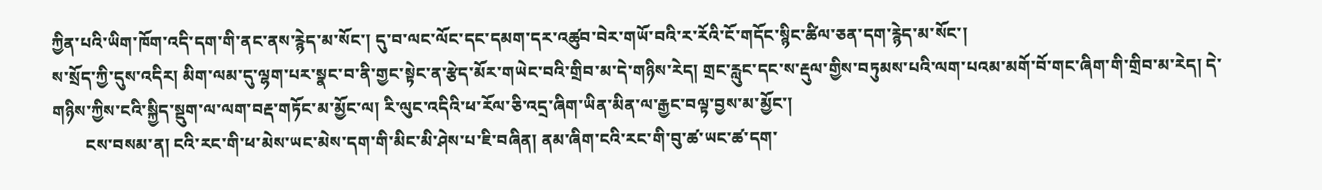ཀྱིན་པའི་ཡིག་ཁོག་འདི་དག་གི་ནང་ནས་རྙེད་མ་སོང་། དུ་བ་ལང་ལོང་དང་དམག་དར་འཚུབ་བེར་གཡོ་བའི་ར་རོའི་ངོ་གདོང་སྙིང་ཚིལ་ཅན་དག་རྙེད་མ་སོང་།
ས་སྲོད་ཀྱི་དུས་འདིར། མིག་ལམ་དུ་ལྷག་པར་སྣང་བ་ནི་གྱང་སྟེང་ན་རྩེད་མོར་གཡེང་བའི་གྲིབ་མ་དེ་གཉིས་རེད། གྲང་རླུང་དང་ས་རྡུལ་གྱིས་བཏུམས་པའི་ལག་པའམ་མགོ་བོ་གང་ཞིག་གི་གྲིབ་མ་རེད། དེ་གཉིས་ཀྱིས་ངའི་སྐྱིད་སྡུག་ལ་ལག་བརྡ་གཏོང་མ་མྱོང་ལ། རི་ལུང་འདིའི་ཕ་རོལ་ཅི་འདྲ་ཞིག་ཡིན་མིན་ལ་རྒྱང་བལྟ་བྱས་མ་མྱོང་།
        ངས་བསམ་ན། ངའི་རང་གི་ཕ་མེས་ཡང་མེས་དག་གི་མིང་མི་ཤེས་པ་ཇི་བཞིན། ནམ་ཞིག་ངའི་རང་གི་བུ་ཚ་ཡང་ཚ་དག་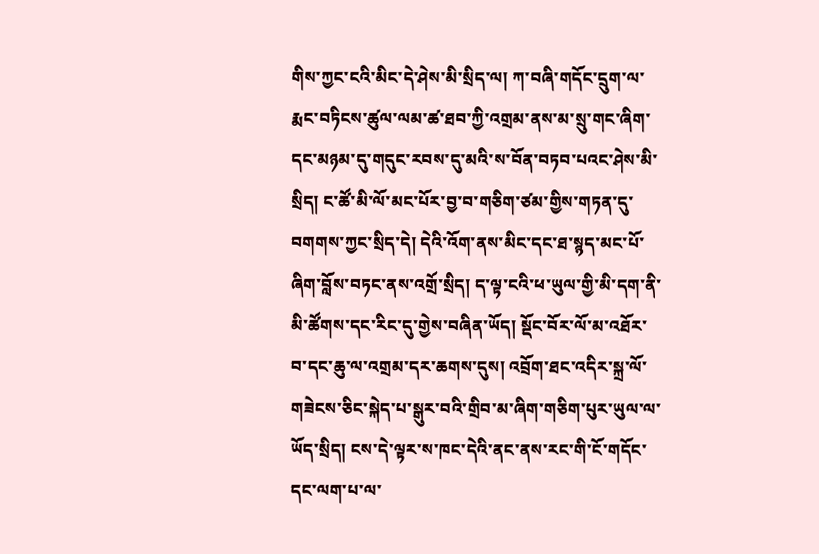གིས་ཀྱང་ངའི་མིང་དེ་ཤེས་མི་སྲིད་ལ། ཀ་བཞི་གདོང་དྲུག་ལ་རྨང་བཏིངས་ཚུལ་ལམ་ཚ་ཐབ་ཀྱི་འགྲམ་ནས་མ་སྲུ་གང་ཞིག་དང་མཉམ་དུ་གདུང་རབས་དུ་མའི་ས་བོན་བཏབ་པའང་ཤེས་མི་སྲིད། ང་ཚོ་མི་ལོ་མང་པོར་བྱ་བ་གཅིག་ཙམ་གྱིས་གཏན་དུ་བགགས་ཀྱང་སྲིད་དེ། དེའི་འོག་ནས་མིང་དང་ཐ་སྙད་མང་པོ་ཞིག་བློས་བཏང་ནས་འགྲོ་སྲིད། ད་ལྟ་ངའི་ཕ་ཡུལ་གྱི་མི་དག་ནི་མི་ཚོགས་དང་རིང་དུ་གྱེས་བཞིན་ཡོད། སྡོང་བོར་ལོ་མ་འཐོར་བ་དང་ཆུ་ལ་འགྲམ་དར་ཆགས་དུས། འབྲོག་ཐང་འདིར་སྐྲ་ལོ་གཟེངས་ཅིང་སྐེད་པ་སྒུར་བའི་གྲིབ་མ་ཞིག་གཅིག་པུར་ཡུལ་ལ་ཡོད་སྲིད། ངས་དེ་ལྟར་ས་ཁང་དེའི་ནང་ནས་རང་གི་ངོ་གདོང་དང་ལག་པ་ལ་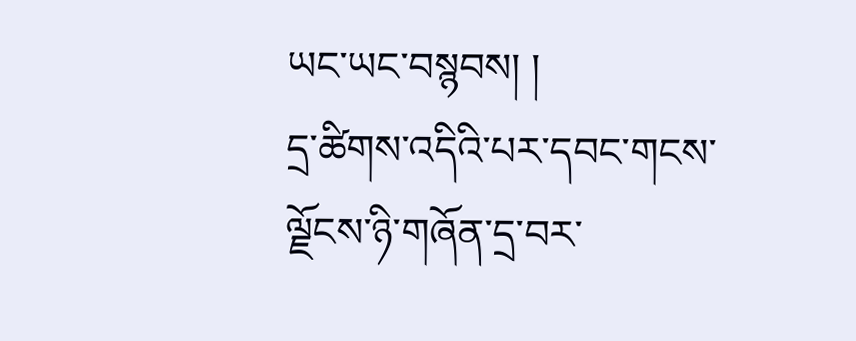ཡང་ཡང་བསྙབས། །
དྲ་ཚིགས་འདིའི་པར་དབང་གངས་ལྗོངས་ཉི་གཞོན་དྲ་བར་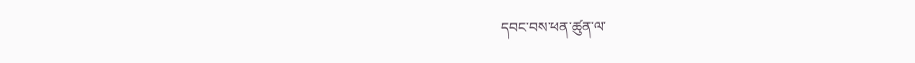དབང་བས་ཕན་ཚུན་ལ་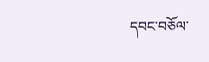དབང་བཅོལ་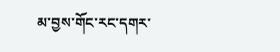མ་བྱས་གོང་རང་དགར་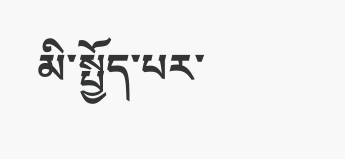མི་སྤྱོད་པར་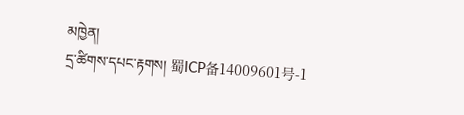མཁྱེན།
དྲ་ཚིགས་དཔང་རྟགས། 蜀ICP备14009601号-1